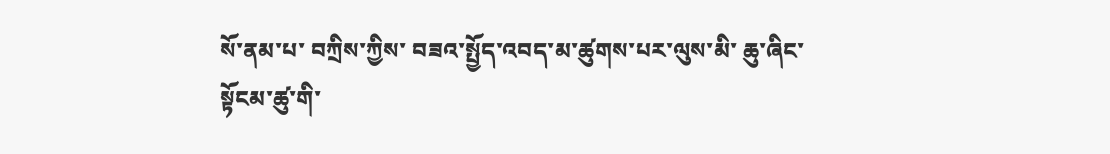སོ་ནམ་པ་ བཀྲིས་ཀྱིས་ བཟའ་སྤྱོད་འབད་མ་ཚུགས་པར་ལུས་མི་ ཆུ་ཞིང་སྟོངམ་ཚུ་གི་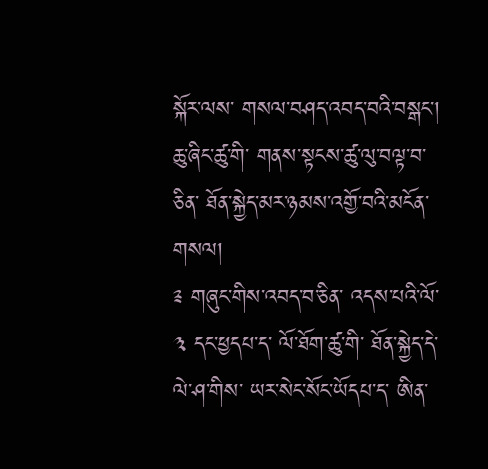སྐོར་ལས་ གསལ་བཤད་འབད་བའི་བསྒང་།
ཆུ་ཞིང་ཚུ་གི་ གནས་སྟངས་ཚུ་ལུ་བལྟ་བ་ཅིན་ ཐོན་སྐྱེད་མར་ཉམས་འགྱོ་བའི་མངོན་གསལ།
༉ གཞུང་གིས་འབད་བ་ཅིན་ འདས་པའི་ལོ་༣ དང་ཕྱདཔ་ད་ ལོ་ཐོག་ཚུ་གི་ ཐོན་སྐྱེད་དེ་ ལེ་ཤ་གིས་ ཡར་སེང་སོང་ཡོདཔ་ད་ ཨིན་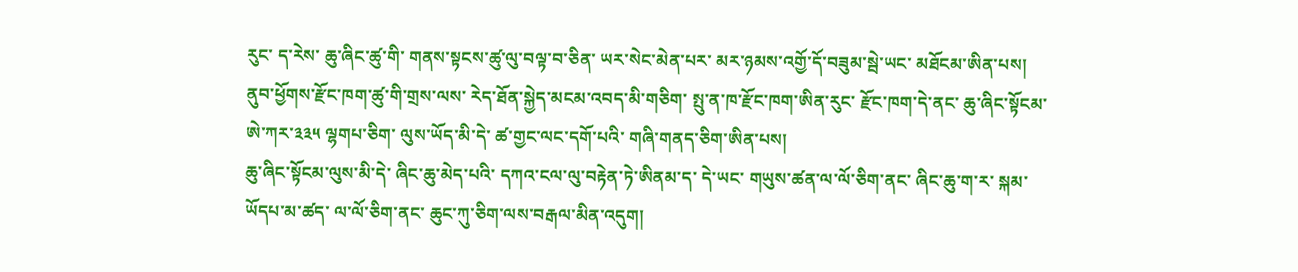རུང་ ད་རེས་ ཆུ་ཞིང་ཚུ་གི་ གནས་སྟངས་ཚུ་ལུ་བལྟ་བ་ཅིན་ ཡར་སེང་མེན་པར་ མར་ཉམས་འགྱོ་དོ་བཟུམ་སྦེ་ཡང་ མཐོངམ་ཨིན་པས།
ནུབ་ཕྱོགས་རྫོང་ཁག་ཚུ་གི་གྲས་ལས་ རེད་ཐོན་སྐྱེད་མངམ་འབད་མི་གཅིག་ སྤུ་ན་ཁ་རྫོང་ཁག་ཨིན་རུང་ རྫོང་ཁག་དེ་ནང་ ཆུ་ཞིང་སྟོངམ་ཨེ་ཀར་༣༣༥ ལྷགཔ་ཅིག་ ལུས་ཡོད་མི་དེ་ ཚ་གྱང་ལང་དགོ་པའི་ གཞི་གནད་ཅིག་ཨིན་པས།
ཆུ་ཞིང་སྟོངམ་ལུས་མི་དེ་ ཞིང་ཆུ་མེད་པའི་ དཀའ་ངལ་ལུ་བརྟེན་ཏེ་ཨིནམ་ད་ དེ་ཡང་ གཡུས་ཚན་ལ་ལོ་ཅིག་ནང་ ཞིང་ཆུ་ག་ར་ སྐམ་ཡོདཔ་མ་ཚད་ ལ་ལོ་ཅིག་ནང་ ཆུང་ཀུ་ཅིག་ལས་བརྒལ་མིན་འདུག།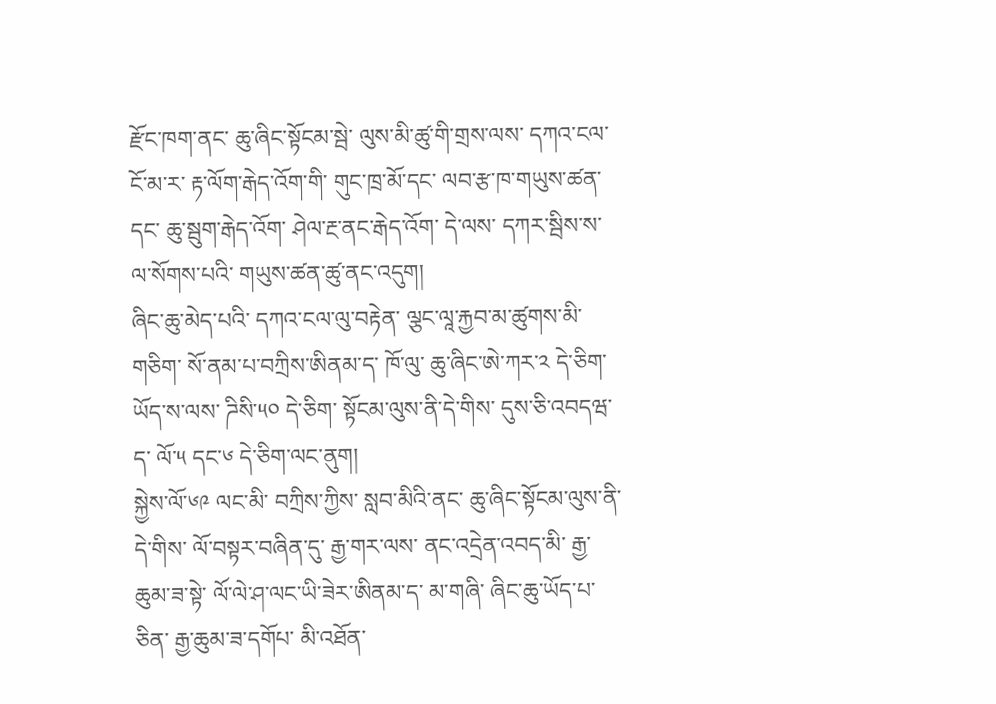རྫོང་ཁག་ནང་ ཆུ་ཞིང་སྟོངམ་སྦེ་ ལུས་མི་ཚུ་གི་གྲས་ལས་ དཀའ་ངལ་ངོ་མ་ར་ རྟ་ལོག་རྒེད་འོག་གི་ གུང་ཁྲ་མོ་དང་ ལབ་རྩ་ཁ་གཡུས་ཚན་དང་ ཆུ་སྦུག་རྒེད་འོག་ ཤེལ་རྔ་ནང་རྒེད་འོག་ དེ་ལས་ དཀར་སྦིས་ས་ ལ་སོགས་པའི་ གཡུས་ཚན་ཚུ་ནང་འདུག།
ཞིང་ཆུ་མེད་པའི་ དཀའ་ངལ་ལུ་བརྟེན་ ལྕང་ལཱ་རྐྱབ་མ་ཚུགས་མི་གཅིག་ སོ་ནམ་པ་བཀྲིས་ཨིནམ་ད་ ཁོ་ལུ་ ཆུ་ཞིང་ཨེ་ཀར་༢ དེ་ཅིག་ཡོད་ས་ལས་ ཌིསི་༥༠ དེ་ཅིག་ སྟོངམ་ལུས་ནི་དེ་གིས་ དུས་ཅི་འབདཝ་ད་ ལོ་༥ དང་༦ དེ་ཅིག་ལང་ནུག།
སྐྱེས་ལོ་༦༩ ལང་མི་ བཀྲིས་ཀྱིས་ སླབ་མིའི་ནང་ ཆུ་ཞིང་སྟོངམ་ལུས་ནི་དེ་གིས་ ལོ་བསྟར་བཞིན་དུ་ རྒྱ་གར་ལས་ ནང་འདྲེན་འབད་མི་ རྒྱ་ཆུམ་ཟ་སྟེ་ ལོ་ལེ་ཤ་ལང་ཡི་ཟེར་ཨིནམ་ད་ མ་གཞི་ ཞིང་ཆུ་ཡོད་པ་ཅིན་ རྒྱ་ཆུམ་ཟ་དགོཔ་ མི་འཐོན་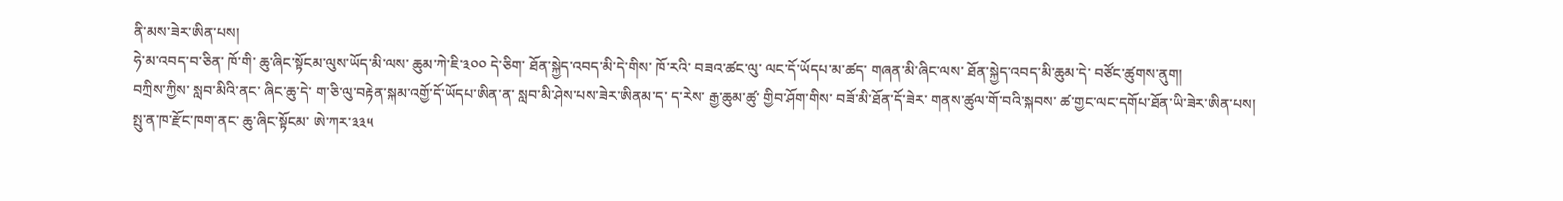ནི་མས་ཟེར་ཨིན་པས།
ཧེ་མ་འབད་བ་ཅིན་ ཁོ་གི་ ཆུ་ཞིང་སྟོངམ་ལུས་ཡོད་མི་ལས་ ཆུམ་ཀེ་ཇི་༣༠༠ དེ་ཅིག་ ཐོན་སྐྱེད་འབད་མི་དེ་གིས་ ཁོ་རའི་ བཟའ་ཚང་ལུ་ ལང་དོ་ཡོདཔ་མ་ཚད་ གཞན་མི་ཞིང་ལས་ ཐོན་སྐྱེད་འབད་མི་ཆུམ་དེ་ བཙོང་ཚུགས་ནུག།
བཀྲིས་ཀྱིས་ སླབ་མིའི་ནང་ ཞིང་ཆུ་དེ་ ག་ཅི་ལུ་བརྟེན་སྐམ་འགྱོ་དོ་ཡོདཔ་ཨིན་ན་ སླབ་མི་ཤེས་པས་ཟེར་ཨིནམ་ད་ ད་རེས་ རྒྱ་ཆུམ་ཚུ་ གྱིབ་ཤོག་གིས་ བཟོ་མི་ཐོན་དོ་ཟེར་ གནས་ཚུལ་གོ་བའི་སྐབས་ ཚ་གྱང་ལང་དགོཔ་ཐོན་ཡི་ཟེར་ཨིན་པས།
སྤུ་ན་ཁ་རྫོང་ཁག་ནང་ ཆུ་ཞིང་སྟོངམ་ ཨེ་ཀར་༣༣༥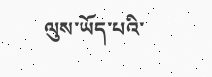ལུས་ཡོད་པའི་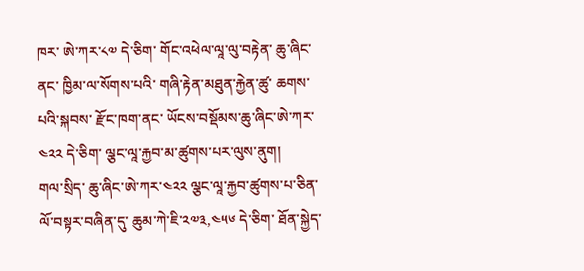ཁར་ ཨེ་ཀར་༨༧ དེ་ཅིག་ གོང་འཕེལ་ལཱ་ལུ་བརྟེན་ ཆུ་ཞིང་ནང་ ཁྱིམ་ལ་སོགས་པའི་ གཞི་རྟེན་མཐུན་རྐྱེན་ཚུ་ ཆགས་པའི་སྐབས་ རྫོང་ཁག་ནང་ ཡོངས་བསྡོམས་ཆུ་ཞིང་ཨེ་ཀར་༤༢༢ དེ་ཅིག་ ལྕང་ལཱ་རྐྱབ་མ་ཚུགས་པར་ལུས་ནུག།
གལ་སྲིད་ ཆུ་ཞིང་ཨེ་ཀར་༤༢༢ ལྕང་ལཱ་རྐྱབ་ཚུགས་པ་ཅིན་ ལོ་བསྟར་བཞིན་དུ་ ཆུམ་ཀེ་ཇི་༢༧༣,༤༥༦ དེ་ཅིག་ ཐོན་སྐྱེད་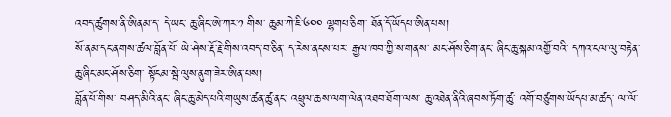འབད་ཚུགས་ནི་ཨིནམ་ད་ དེ་ཡང་ ཆུ་ཞིང་ཨེ་ཀར་༡ གིས་ ཆུམ་ཀེ་ཇི་༦༠༠ ལྷགཔ་ཅིག་ ཐོན་དོ་ཡོདཔ་ཨིན་པས།
སོ་ནམ་དང་ནགས་ཚལ་བློན་པོ་ ཡེ་ཤེས་རྡོ་རྗེ་གིས་འབད་བ་ཅིན་ ད་རེས་ནངས་པར་ རྒྱལ་ཁབ་ཀྱི་ས་གནས་ མང་ཤོས་ཅིག་ནང་ ཞིང་ཆུ་སྐམ་འགྱོ་བའི་ དཀའ་ངལ་ལུ་བརྟེན་ ཆུ་ཞིང་མང་ཤོས་ཅིག་ སྟོངམ་སྦེ་ལུས་ནུག་ཟེར་ཨིན་པས།
བློན་པོ་གིས་ བཤད་མིའི་ནང་ ཞིང་ཆུ་མེད་པའི་གཡུས་ཚན་ཚུ་ནང་ འཕྲུལ་ཆས་ལག་ལེན་འཐབ་ཐོག་ལས་ ཆུ་འཐེན་ནིའི་ཞབས་ཏོག་ཚུ་ འགོ་བཙུགས་ཡོདཔ་མ་ཚད་ ལ་ལོ་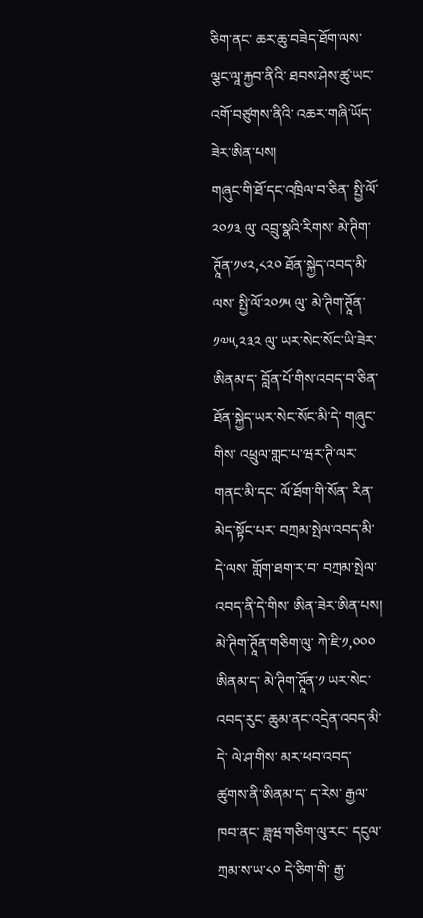ཅིག་ནང་ ཆར་ཆུ་བཟེད་ཐོག་ལས་ ལྕང་ལཱ་རྐྱབ་ནིའི་ ཐབས་ཤེས་ཚུ་ཡང་ འགོ་བཙུགས་ནིའི་ འཆར་གཞི་ཡོད་ཟེར་ཨིན་པས།
གཞུང་གི་ཐོ་དང་འཁྲིལ་བ་ཅིན་ སྤྱི་ལོ་༢༠༡༣ ལུ་ འབྲུ་སྣའི་རིགས་ མེ་ཊིག་ཊཱོན་༡༦༢,༨༢༠ ཐོན་སྐྱེད་འབད་མི་ལས་ སྤྱི་ལོ་༢༠༡༥ ལུ་ མེ་ཊིག་ཊཱོན་༡༧༥,༢༣༢ ལུ་ ཡར་སེང་སོང་ཡི་ཟེར་ཨིནམ་ད་ བློན་པོ་གིས་འབད་བ་ཅིན་ ཐོན་སྐྱེད་ཡར་སེང་སོང་མི་དེ་ གཞུང་གིས་ འཕྲུལ་གླང་པ་ཝར་ཊི་ལར་གནང་མི་དང་ ལོ་ཐོག་གི་སོན་ རིན་མེད་སྟོང་པར་ བཀྲམ་སྤེལ་འབད་མི་ དེ་ལས་ གློག་ཐག་ར་བ་ བཀྲམ་སྤེལ་འབད་ནི་དེ་གིས་ ཨིན་ཟེར་ཨིན་པས།
མེ་ཊིག་ཊཱོན་གཅིག་ལུ་ ཀེ་ཇི་༡,༠༠༠ ཨིནམ་ད་ མེ་ཊིག་ཊཱོན་༡ ཡར་སེང་འབད་རུང་ ཆུམ་ནང་འདྲེན་འབད་མི་དེ་ ལེ་ཤ་གིས་ མར་ཕབ་འབད་ཚུགས་ནི་ཨིནམ་ད་ ད་རེས་ རྒྱལ་ཁབ་ནང་ ཟླཝ་གཅིག་ལུ་རང་ དངུལ་ཀྲམ་ས་ཡ་༨༠ དེ་ཅིག་གི་ རྒྱ་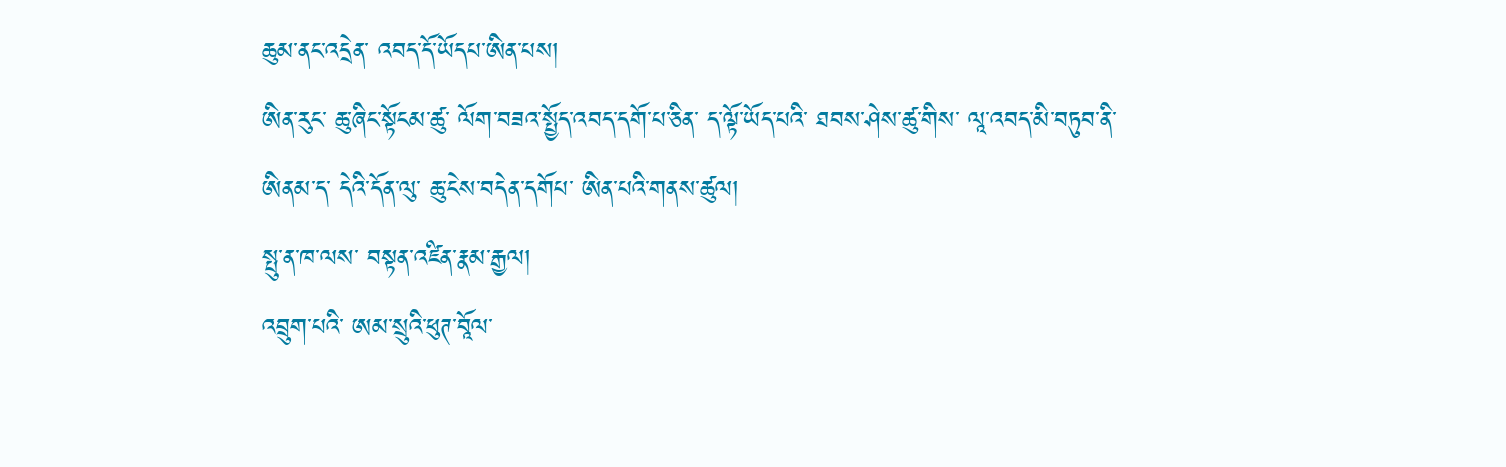ཆུམ་ནང་འདྲེན་ འབད་དོ་ཡོདཔ་ཨིན་པས།
ཨིན་རུང་ ཆུ་ཞིང་སྟོངམ་ཚུ་ ལོག་བཟའ་སྤྱོད་འབད་དགོ་པ་ཅིན་ ད་ལྟོ་ཡོད་པའི་ ཐབས་ཤེས་ཚུ་གིས་ ལཱ་འབད་མི་བཏུབ་ནི་ཨིནམ་ད་ དེའི་དོན་ལུ་ ཆུ་ངེས་བདེན་དགོཔ་ ཨིན་པའི་གནས་ཚུལ།
སྤུ་ན་ཁ་ལས་ བསྟན་འཛིན་རྣམ་རྒྱལ།
འབྲུག་པའི་ ཨམ་སྲུའི་ཕུཊ་བཱོལ་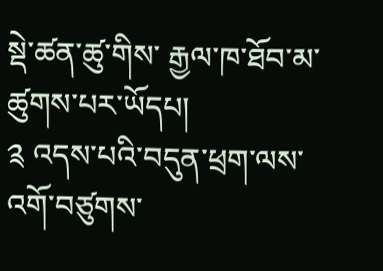སྡེ་ཚན་ཚུ་གིས་ རྒྱལ་ཁ་ཐོབ་མ་ཚུགས་པར་ཡོདཔ།
༉ འདས་པའི་བདུན་ཕྲག་ལས་འགོ་བཙུགས་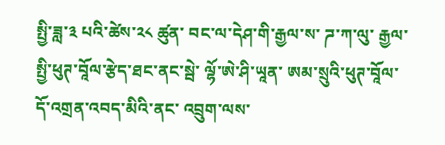སྤྱི་ཟླ་༣ པའི་ཚེས་༢༨ ཚུན་ བང་ལ་དེཤ་གི་རྒྱལ་ས་ ཌ་ཀ་ལུ་ རྒྱལ་སྤྱི་ཕུཊ་བཱོལ་རྩེད་ཐང་ནང་སྦེ་ ལྷོ་ཨེ་ཤི་ཡཱན་ ཨམ་སྲུའི་ཕུཊ་བཱོལ་དོ་འགྲན་འབད་མིའི་ནང་ འབྲུག་ལས་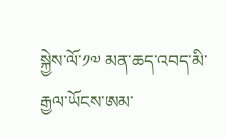སྐྱེས་ལོ་༡༧ མན་ཆད་འབད་མི་ རྒྱལ་ཡོངས་ཨམ་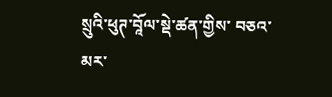སྲུའི་ཕུཊ་བཱོལ་སྡེ་ཚན་གྱིས་ བཅའ་མར་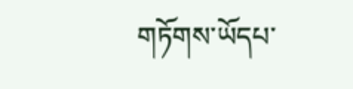གཏོགས་ཡོདཔ་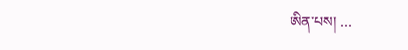ཨིན་པས། …